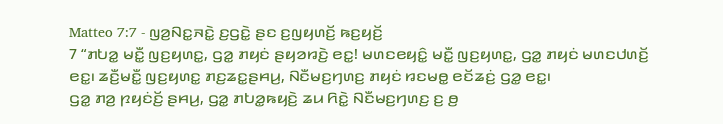Matteo 7:7 - ꤜꤤ꤬ꤡꤢ꤭ꤏꤢꤧ꤭ ꤢ꤬ꤞꤢꤧ꤭ ꤔꤢ ꤢ꤬ꤜꤟꤛꤢꤩ꤬ ꤒꤢ꤬ꤟꤢꤩ꤬
7 “ꤊꤝꤤ꤭ ꤗꤢꤪ꤭ ꤜꤢ꤬ꤟꤛꤢ꤭, ꤞꤤ꤭ ꤊꤟꤢꤦ ꤔꤟꤤꤙꤢꤧ꤬ ꤕꤢ꤭! ꤗꤛꤢꤕꤟꤢꤨ꤭ ꤗꤢꤪ꤭ ꤜꤢ꤬ꤟꤛꤢ꤭, ꤞꤤ꤭ ꤊꤟꤢꤦ ꤗꤛꤢꤓꤛꤢꤩ꤬ ꤕꤢ꤭꤯ ꤘꤢꤪ꤬ꤗꤢꤪ꤭ ꤜꤢ꤬ꤟꤛꤢ꤭ ꤊꤢ꤬ꤘꤢ꤭ꤔꤌꤣ꤬, ꤡꤢꤪꤗꤢ꤬ꤚꤛꤢ꤬ ꤊꤟꤢꤦ ꤙꤢꤗꤥ꤭ ꤕꤢꤩꤘꤢꤦ꤬ ꤞꤤ꤭ ꤕꤢ꤭꤯
ꤞꤤ꤭ ꤊꤤ꤬ ꤐꤟꤢꤦꤢꤩ꤬ ꤔꤌꤣ꤬, ꤞꤤ꤭ ꤊꤝꤤ꤭ꤒꤟꤢꤧ꤬ ꤘꤣ ꤖꤢꤧ꤭ ꤡꤢꤪꤗꤢ꤬ꤚꤛꤢ꤬ ꤢ꤬ ꤥ꤬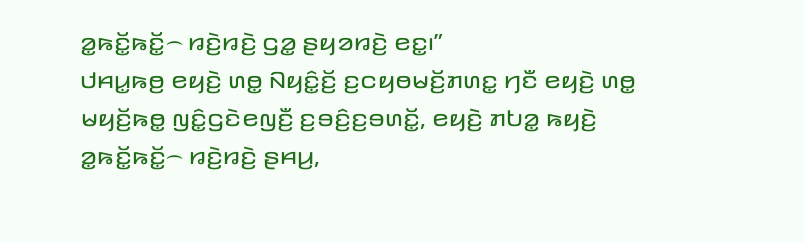ꤤ꤭ꤒꤢꤩ꤭ꤒꤢꤩ꤭꤮ ꤙꤢꤧ꤬ꤙꤢꤧ꤬ ꤞꤤ꤭ ꤔꤟꤤꤙꤢꤧ꤬ ꤕꤢ꤭꤯”
ꤓꤌꤣ꤭ꤒꤥ꤬ ꤕꤟꤢꤧ꤬ ꤛꤥ꤭ ꤡꤟꤢꤨ꤭ꤢꤩ꤬ ꤢ꤬ꤍꤟꤥꤗꤢꤩ꤬ꤊꤛꤢ꤭ ꤚꤢꤪ ꤕꤟꤢꤧ꤬ ꤛꤥ꤭ ꤗꤟꤢꤩ꤬ꤒꤥ꤭ ꤜꤢꤨ꤭ꤞꤢꤧꤕꤜꤢꤪ꤬ ꤢ꤬ꤋꤢꤨ꤬ꤢ꤬ꤋꤛꤢꤩ꤭, ꤕꤟꤢꤧ꤬ ꤊꤝꤤ꤭ ꤒꤟꤢꤧ꤬ ꤤ꤭ꤒꤢꤩ꤭ꤒꤢꤩ꤭꤮ ꤙꤢꤧ꤬ꤙꤢꤧ꤬ ꤔꤌꤣ꤬,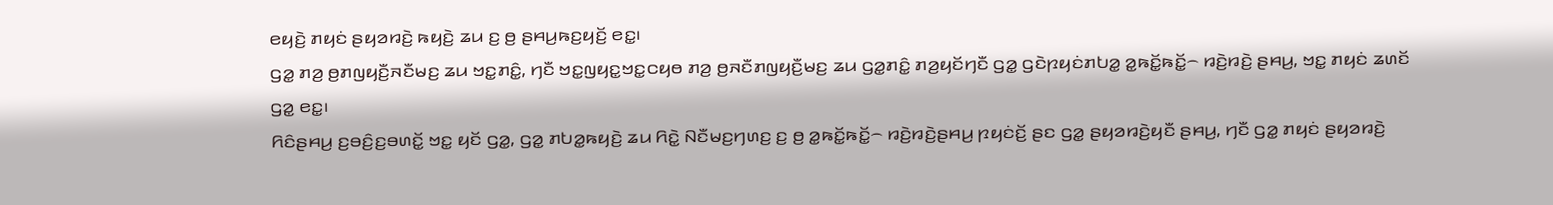ꤕꤟꤢꤧ꤬ ꤊꤟꤢꤦ ꤔꤟꤤꤙꤢꤧ꤬ ꤒꤟꤢꤧ꤬ ꤘꤣ ꤢ꤬ ꤥ꤬ ꤔꤌꤣ꤬ꤒꤢ꤬ꤟꤢꤩ꤬ ꤕꤢ꤭꤯
ꤞꤤ꤭ ꤊꤤ꤬ ꤥ꤬ꤊꤜꤟꤢꤪ꤬ꤏꤢꤪꤗꤢ꤬ ꤘꤣ ꤠꤢ꤭ꤊꤢꤨ꤭, ꤚꤢꤪ ꤠꤢ꤭ꤜꤟꤢ꤭ꤠꤢ꤭ꤍꤟꤥ ꤊꤤ꤬ ꤥ꤬ꤏꤢꤪꤊꤜꤟꤢꤪ꤬ꤗꤢ꤬ ꤘꤣ ꤞꤤ꤭ꤊꤢꤨ꤭ ꤊꤤ꤬ꤟꤢꤩꤚꤢꤪ ꤞꤤ꤭ ꤞꤢꤧꤐꤟꤢꤦꤊꤝꤤ꤭ ꤤ꤭ꤒꤢꤩ꤭ꤒꤢꤩ꤭꤮ ꤙꤢꤧ꤬ꤙꤢꤧ꤬ ꤔꤌꤣ꤬, ꤠꤢ꤭ ꤊꤟꤢꤦ ꤘꤛꤢꤩ ꤞꤤ꤭ ꤕꤢ꤭꤯
ꤖꤢꤨꤔꤌꤣ꤬ ꤢ꤬ꤋꤢꤨ꤬ꤢ꤬ꤋꤛꤢꤩ꤭ ꤠꤢ꤭ ꤟꤢꤩ ꤞꤤ꤭, ꤞꤤ꤭ ꤊꤝꤤ꤭ꤒꤟꤢꤧ꤬ ꤘꤣ ꤖꤢꤧ꤭ ꤡꤢꤪꤗꤢ꤬ꤚꤛꤢ꤬ ꤢ꤬ ꤥ꤬ ꤤ꤭ꤒꤢꤩ꤭ꤒꤢꤩ꤭꤮ ꤙꤢꤧ꤬ꤙꤢꤧ꤬ꤔꤌꤣ꤬ ꤐꤟꤢꤦꤢꤩ꤬ ꤔꤢ ꤞꤤ꤭ ꤔꤟꤤꤙꤢꤧ꤬ꤟꤢꤪ ꤔꤌꤣ꤬, ꤚꤢꤪ ꤞꤤ꤭ ꤊꤟꤢꤦ ꤔꤟꤤꤙꤢꤧ꤬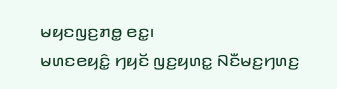ꤗꤟꤢꤜꤢ꤬ꤊꤥ꤭ ꤕꤢ꤭꤯
ꤗꤛꤢꤕꤟꤢꤨ꤭ ꤚꤟꤢꤩ ꤜꤢ꤬ꤟꤛꤢ꤭ ꤡꤢꤪꤗꤢ꤬ꤚꤛꤢ꤬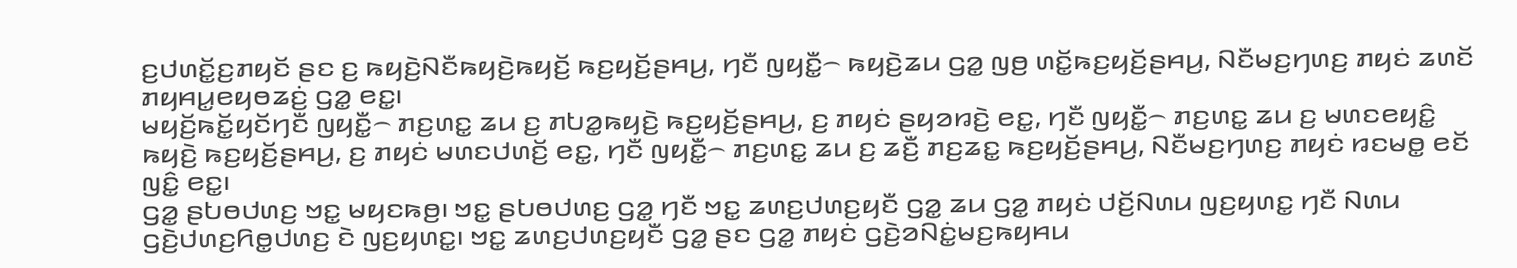ꤢ꤬ꤓꤛꤢꤩ꤭ꤢ꤬ꤊꤟꤢꤩ ꤔꤢ ꤢ꤬ ꤒꤟꤢꤧ꤬ꤡꤢꤪꤒꤟꤢꤧ꤬ꤒꤟꤢꤩ꤬ ꤒꤢ꤬ꤟꤢꤩ꤬ꤔꤌꤣ꤬, ꤚꤢꤪ ꤜꤟꤢꤪ꤭꤮ ꤒꤟꤢꤧ꤬ꤘꤣ ꤞꤤ꤭ ꤜꤥ꤬ ꤛꤢꤩ꤭ꤒꤢ꤬ꤟꤢꤩ꤬ꤔꤌꤣ꤬, ꤡꤢꤪꤗꤢ꤬ꤚꤛꤢ꤬ ꤊꤟꤢꤦ ꤘꤛꤢꤩ ꤊꤟꤌꤣ꤭ꤕꤟꤥꤘꤢꤦ꤬ ꤞꤤ꤭ ꤕꤢ꤭꤯
ꤗꤟꤢꤩ꤬ꤒꤢꤩ꤭ꤟꤢꤩꤚꤢꤪ ꤜꤟꤢꤪ꤭꤮ ꤊꤢ꤬ꤛꤢ꤭ ꤘꤣ ꤢ꤬ ꤊꤝꤤ꤭ꤒꤟꤢꤧ꤬ ꤒꤢ꤬ꤟꤢꤩ꤬ꤔꤌꤣ꤬, ꤢ꤬ ꤊꤟꤢꤦ ꤔꤟꤤꤙꤢꤧ꤬ ꤕꤢ꤭, ꤚꤢꤪ ꤜꤟꤢꤪ꤭꤮ ꤊꤢ꤬ꤛꤢ꤭ ꤘꤣ ꤢ꤬ ꤗꤛꤢꤕꤟꤢꤨ꤭ ꤒꤟꤢꤧ꤬ ꤒꤢ꤬ꤟꤢꤩ꤬ꤔꤌꤣ꤬, ꤢ꤬ ꤊꤟꤢꤦ ꤗꤛꤢꤓꤛꤢꤩ꤬ ꤕꤢ꤭, ꤚꤢꤪ ꤜꤟꤢꤪ꤭꤮ ꤊꤢ꤬ꤛꤢ꤭ ꤘꤣ ꤢ꤬ ꤘꤢꤪ꤬ ꤊꤢ꤬ꤘꤢ꤭ ꤒꤢ꤬ꤟꤢꤩ꤬ꤔꤌꤣ꤬, ꤡꤢꤪꤗꤢ꤬ꤚꤛꤢ꤬ ꤊꤟꤢꤦ ꤙꤢꤗꤥ꤭ ꤕꤢꤩ ꤜꤢꤨ꤭ ꤕꤢ꤭꤯
ꤞꤤ꤭ ꤔꤝꤥꤓꤛꤢ꤬ ꤠꤢ꤭ ꤗꤟꤢꤒꤥ꤬꤯ ꤠꤢ꤭ ꤔꤝꤥꤓꤛꤢ꤬ ꤞꤤ꤭ ꤚꤢꤪ ꤠꤢ꤭ ꤘꤛꤢ꤬ꤓꤛꤢ꤬ꤟꤢꤪ ꤞꤤ꤭ ꤘꤣ ꤞꤤ꤭ ꤊꤟꤢꤦ ꤓꤢꤩ꤬ꤡꤛꤣ ꤜꤢ꤬ꤟꤛꤢ꤭ ꤚꤢꤪ ꤡꤛꤣ ꤞꤢꤧ꤬ꤓꤛꤢ꤬ꤖꤥ꤭ꤓꤛꤢ꤬ ꤢꤧ ꤜꤢ꤬ꤟꤛꤢ꤭꤯ ꤠꤢ꤭ ꤘꤛꤢ꤬ꤓꤛꤢ꤬ꤟꤢꤪ ꤞꤤ꤭ ꤔꤢ ꤞꤤ꤭ ꤊꤟꤢꤦ ꤞꤢꤧ꤬ꤤꤡꤢꤦ꤭ꤗꤢ꤬ꤒꤟꤌꤣ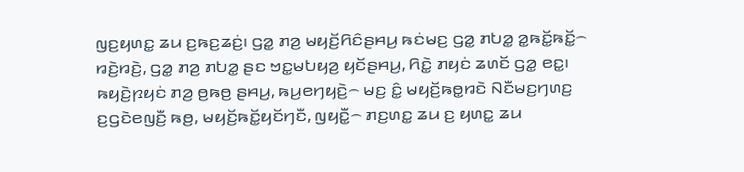ꤜꤢ꤬ꤟꤛꤢ꤭ ꤘꤣ ꤢ꤬ꤒꤢ꤬ꤘꤢꤦ꤬꤯ ꤞꤤ꤭ ꤊꤤ꤬ ꤗꤟꤢꤩ꤬ꤖꤢꤨꤔꤌꤣ꤬ ꤒꤢꤦꤗꤢ꤬ ꤞꤤ꤭ ꤊꤝꤤ꤭ ꤤ꤭ꤒꤢꤩ꤭ꤒꤢꤩ꤭꤮ ꤙꤢꤧ꤬ꤙꤢꤧ꤬, ꤞꤤ꤭ ꤊꤤ꤬ ꤊꤝꤤ꤭ ꤔꤢ ꤠꤢ꤭ꤗꤝꤟꤤ꤬ ꤟꤢꤩꤔꤌꤣ꤬, ꤖꤢꤧ꤭ ꤊꤟꤢꤦ ꤘꤛꤢꤩ ꤞꤤ꤭ ꤕꤢ꤭꤯
ꤒꤟꤢꤧ꤬ꤐꤟꤢꤦ ꤊꤤ꤬ ꤥ꤬ꤒꤥ꤬ ꤔꤌꤣ꤬, ꤒꤣ꤬ꤕꤚꤟꤢꤧ꤬꤮ ꤗꤢ꤬ ꤢꤨ꤭ ꤗꤟꤢꤩ꤬ꤒꤥ꤭ꤙꤢꤧ ꤡꤢꤪꤗꤢ꤬ꤚꤛꤢ꤬ ꤢ꤬ꤞꤢꤧꤕꤜꤢꤪ꤬ ꤒꤥ꤬, ꤗꤟꤢꤩ꤬ꤒꤢꤩ꤭ꤟꤢꤩꤚꤢꤪ, ꤜꤟꤢꤪ꤭꤮ ꤊꤢ꤬ꤛꤢ꤭ ꤘꤣ ꤢ꤬ ꤟꤛꤢ꤭ ꤘꤣ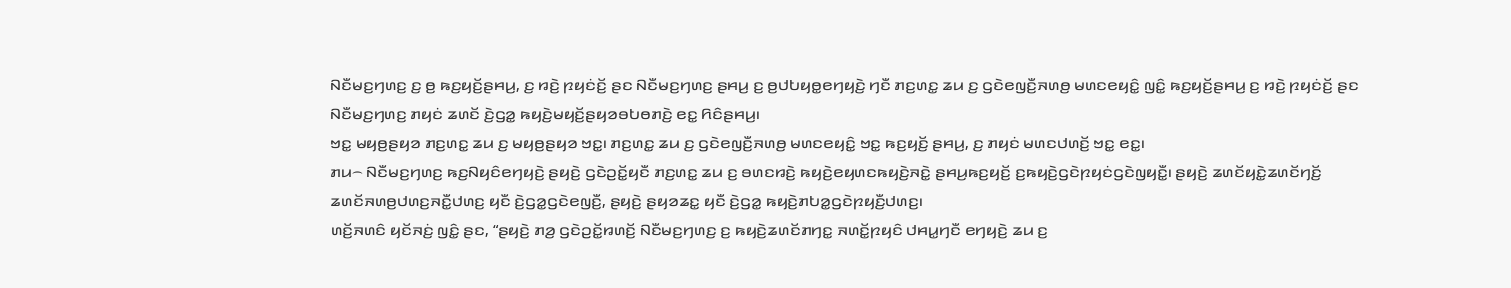ꤡꤢꤪꤗꤢ꤬ꤚꤛꤢ꤬ ꤢ꤬ ꤥ꤬ ꤒꤢ꤬ꤟꤢꤩ꤬ꤔꤌꤣ꤬, ꤢ꤬ ꤙꤢꤧ꤬ ꤐꤟꤢꤦꤢꤩ꤬ ꤔꤢ ꤡꤢꤪꤗꤢ꤬ꤚꤛꤢ꤬ ꤔꤌꤣ꤬ ꤢ꤬ ꤥ꤬ꤓꤝꤟꤥ꤭ꤕꤚꤟꤢꤧ꤬ ꤚꤢꤪ ꤊꤢ꤬ꤛꤢ꤭ ꤘꤣ ꤢ꤬ ꤞꤢꤧꤕꤜꤢꤪ꤬ꤏꤛꤥ꤬ ꤗꤛꤢꤕꤟꤢꤨ꤭ ꤜꤢꤨ꤭ ꤒꤢ꤬ꤟꤢꤩ꤬ꤔꤌꤣ꤬ ꤢ꤬ ꤙꤢꤧ꤬ ꤐꤟꤢꤦꤢꤩ꤬ ꤔꤢ ꤡꤢꤪꤗꤢ꤬ꤚꤛꤢ꤬ ꤊꤟꤢꤦ ꤘꤛꤢꤩ ꤢꤧ꤬ꤞꤤ꤭ ꤒꤟꤢꤧ꤬ꤗꤟꤢꤩ꤬ꤔꤟꤤꤋꤝꤥꤊꤢꤧ꤬ ꤕꤢ꤭ ꤖꤢꤨꤔꤌꤣ꤬꤯
ꤠꤢ꤭ ꤗꤟꤥ꤬ꤔꤟꤤ ꤊꤢ꤬ꤛꤢ꤭ ꤘꤣ ꤢ꤬ ꤗꤟꤥ꤬ꤔꤟꤤ ꤠꤢ꤭꤯ ꤊꤢ꤬ꤛꤢ꤭ ꤘꤣ ꤢ꤬ ꤞꤢꤧꤕꤜꤢꤪ꤬ꤏꤛꤥ꤬ ꤗꤛꤢꤕꤟꤢꤨ꤭ ꤠꤢ꤭ ꤒꤢ꤬ꤟꤢꤩ꤬ ꤔꤌꤣ꤬, ꤢ꤬ ꤊꤟꤢꤦ ꤗꤛꤢꤓꤛꤢꤩ꤬ ꤠꤢ꤭ ꤕꤢ꤭꤯
ꤊꤣ꤮ ꤡꤢꤪꤗꤢ꤬ꤚꤛꤢ꤬ ꤒꤢ꤬ꤡꤟꤢꤨꤕꤚꤟꤢꤧ꤬ ꤔꤟꤢꤧ꤬ ꤞꤢꤧꤑꤢꤩ꤭ꤟꤢꤪ ꤊꤢ꤬ꤛꤢ꤭ ꤘꤣ ꤢ꤬ ꤋꤛꤢꤙꤢꤧ꤬ ꤒꤟꤢꤧ꤬ꤕꤟꤛꤢꤒꤟꤢꤧ꤬ꤏꤢꤧ꤭ ꤔꤌꤣ꤬ꤒꤢ꤬ꤟꤢꤩ꤬ ꤢ꤬ꤒꤟꤢꤧ꤬ꤞꤢꤧꤐꤟꤢꤦꤞꤢꤧꤜꤟꤢꤪ꤭꤯ ꤔꤟꤢꤧ꤬ ꤘꤛꤢꤩꤟꤢꤧ꤭ꤘꤛꤢꤩꤚꤢꤩ꤬ ꤘꤛꤢꤩꤏꤛꤥ꤬ꤓꤛꤢ꤬ꤏꤢꤪ꤭ꤓꤛꤢ꤬ ꤟꤢꤪ ꤢꤧ꤬ꤞꤤ꤭ꤞꤢꤧꤕꤜꤢꤪ꤬, ꤔꤟꤢꤧ꤬ ꤔꤟꤤꤘꤢ꤭ ꤟꤢꤪ ꤢꤧ꤬ꤞꤤ꤭ ꤒꤟꤢꤧ꤬ꤊꤝꤤ꤭ꤞꤢꤧꤐꤟꤢꤪ꤬ꤓꤛꤢ꤬꤯
ꤛꤢꤩ꤬ꤏꤛꤢꤨ ꤟꤢꤩꤏꤢꤦ꤬ ꤜꤢꤨ꤭ ꤔꤢ, “ꤔꤟꤢꤧ꤬ ꤊꤤ꤬ ꤞꤢꤧꤑꤢꤩ꤭ꤙꤛꤢꤩ꤬ ꤡꤢꤪꤗꤢ꤬ꤚꤛꤢ꤬ ꤢ꤬ ꤒꤟꤢꤧ꤬ꤘꤛꤢꤩꤊꤚꤢ꤭ ꤏꤛꤢꤩ꤭ꤐꤟꤢꤨ ꤓꤌꤣ꤭ꤚꤢꤪ ꤕꤚꤟꤢꤧ꤬ ꤘꤣ ꤢ꤬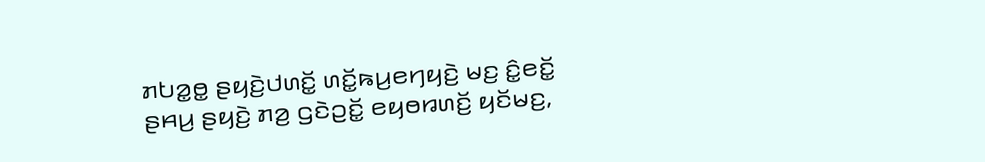ꤊꤝꤤ꤭ꤥ꤭ ꤔꤟꤢꤧ꤬ꤓꤛꤢꤩ꤭ ꤛꤢꤩ꤭ꤒꤣ꤬ꤕꤚꤟꤢꤧ꤬ ꤗꤢ꤬ ꤢꤨ꤭ꤕꤢꤩ꤭ ꤔꤌꤣ꤬ ꤔꤟꤢꤧ꤬ ꤊꤤ꤬ ꤞꤢꤧꤑꤢꤩ꤭ ꤕꤟꤥꤙꤛꤢꤩ꤬ ꤟꤢꤩꤗꤢ꤬,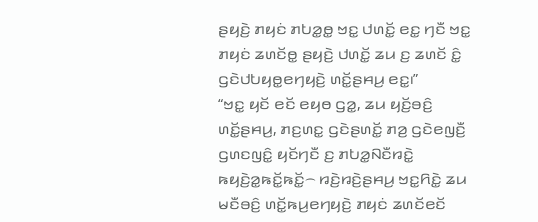ꤔꤟꤢꤧ꤬ ꤊꤟꤢꤦ ꤊꤝꤤ꤭ꤥ꤭ ꤠꤢ꤭ ꤓꤛꤢꤩ꤭ ꤕꤢ꤭ ꤚꤢꤪ ꤠꤢ꤭ ꤊꤟꤢꤦ ꤘꤛꤢꤩꤥ꤭ ꤔꤟꤢꤧ꤬ ꤓꤛꤢꤩ꤭ ꤘꤣ ꤢ꤬ ꤘꤛꤢꤩ ꤢꤨ꤭ ꤞꤢꤧꤓꤝꤟꤥ꤭ꤕꤚꤟꤢꤧ꤬ ꤛꤢꤩ꤭ꤔꤌꤣ꤬ ꤕꤢ꤭꤯”
“ꤠꤢ꤭ ꤟꤢꤩ ꤕꤢꤩ ꤕꤟꤥ ꤞꤤ꤭, ꤘꤣ ꤟꤢꤩ꤬ꤋꤢꤨ꤬ ꤛꤢꤩ꤭ꤔꤌꤣ꤬, ꤊꤢ꤬ꤛꤢ꤭ ꤞꤢꤧꤔꤛꤢꤩ꤭ ꤊꤤ꤬ ꤞꤢꤧꤕꤜꤢꤪ꤬ ꤞꤛꤢꤜꤢꤨ꤭ ꤟꤢꤩꤚꤢꤪ ꤢ꤬ ꤊꤝꤤ꤭ꤡꤢꤪꤙꤢꤧ꤭ ꤒꤟꤢꤧ꤬ꤤ꤭ꤒꤢꤩ꤭ꤒꤢꤩ꤭꤮ ꤙꤢꤧ꤬ꤙꤢꤧ꤬ꤔꤌꤣ꤬ ꤠꤢ꤭ꤖꤢꤧ꤭ ꤘꤣ ꤗꤢꤪꤋꤢꤨ꤬ ꤛꤢꤩ꤭ꤒꤣ꤬ꤕꤚꤟꤢꤧ꤬ ꤊꤟꤢꤦ ꤘꤛꤢꤩꤕꤢꤩ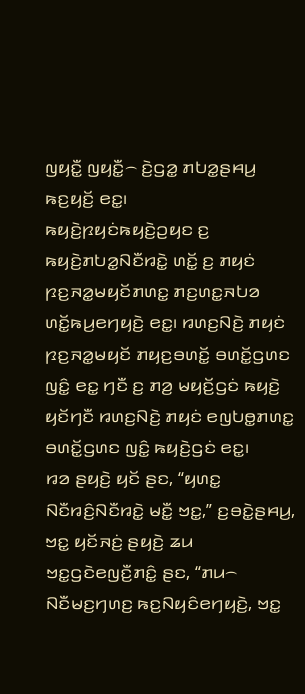ꤜꤟꤢꤪ꤭ ꤜꤟꤢꤪ꤭꤮ ꤢꤧ꤬ꤞꤤ꤭ ꤊꤝꤤ꤭ꤔꤌꤣ꤬ ꤒꤢ꤬ꤟꤢꤩ꤬ ꤕꤢ꤭꤯
ꤒꤟꤢꤧ꤬ꤐꤟꤢꤦꤒꤟꤢꤧ꤬ꤑꤟꤢ ꤢ꤬ ꤒꤟꤢꤧ꤬ꤊꤝꤤ꤭ꤡꤢꤪꤙꤢꤧ꤭ ꤛꤢꤩ꤭ ꤢ꤬ ꤊꤟꤢꤦ ꤐꤢ꤬ꤏꤤ꤭ꤗꤟꤢꤩꤊꤛꤢ꤭ ꤊꤢ꤬ꤛꤢ꤭ꤏꤝꤤ ꤛꤢꤩ꤭ꤒꤣ꤬ꤕꤚꤟꤢꤧ꤬ ꤕꤢ꤭꤯ ꤙꤛꤢ꤬ꤡꤢꤧ꤬ ꤊꤟꤢꤦ ꤐꤢ꤬ꤏꤤ꤭ꤗꤟꤢꤩ ꤊꤟꤢ꤬ꤋꤛꤢꤩ꤭ ꤋꤛꤢꤩ꤭ꤞꤛꤢ ꤜꤢꤨ꤭ ꤕꤢ꤭ ꤚꤢꤪ ꤢ꤬ ꤊꤤ꤬ ꤗꤟꤢꤩ꤬ꤞꤢꤦ ꤒꤟꤢꤧ꤬ ꤟꤢꤩꤚꤢꤪ ꤙꤛꤢ꤬ꤡꤢꤧ꤬ ꤊꤟꤢꤦ ꤕꤜꤝꤥ꤭ꤊꤛꤢ꤭ ꤋꤛꤢꤩ꤭ꤞꤛꤢ ꤜꤢꤨ꤭ ꤒꤟꤢꤧ꤬ꤞꤢꤦ ꤕꤢ꤭꤯
ꤙꤤ ꤔꤟꤢꤧ꤬ ꤟꤢꤩ ꤔꤢ, “ꤟꤛꤢ꤭ ꤡꤢꤪꤙꤢꤨ꤬ꤡꤢꤪꤙꤢꤧ꤭ ꤗꤢꤪ꤭ ꤠꤢ꤭,” ꤢ꤬ꤋꤢꤧ꤭ꤔꤌꤣ꤬, ꤠꤢ꤭ ꤟꤢꤩꤏꤢꤦ꤬ ꤔꤟꤢꤧ꤬ ꤘꤣ ꤠꤢ꤭ꤞꤢꤧꤕꤜꤢꤪ꤬ꤊꤢꤨ꤭ ꤔꤢ, “ꤊꤣ꤮ ꤡꤢꤪꤗꤢ꤬ꤚꤛꤢ꤬ ꤒꤢ꤬ꤡꤟꤢꤨꤕꤚꤟꤢꤧ꤬, ꤠꤢ꤭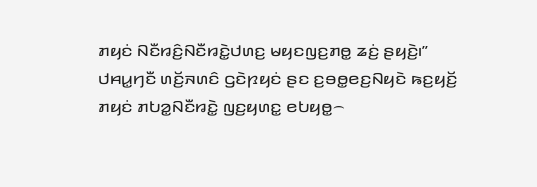ꤊꤟꤢꤦ ꤡꤢꤪꤙꤢꤨ꤬ꤡꤢꤪꤙꤢꤧ꤭ꤓꤛꤢ꤬ ꤗꤟꤢꤜꤢ꤬ꤊꤥ꤭ ꤘꤢꤦ꤬ ꤔꤟꤢꤧ꤬꤯”
ꤓꤌꤣ꤭ꤚꤢꤪ ꤛꤢꤩ꤬ꤏꤛꤢꤨ ꤞꤢꤧꤐꤟꤢꤦ ꤔꤢ ꤢ꤬ꤋꤥ꤭ꤕꤢ꤬ꤡꤟꤢꤧ ꤒꤢ꤬ꤟꤢꤩ꤬ ꤊꤟꤢꤦ ꤊꤝꤤ꤭ꤡꤢꤪꤙꤢꤧ꤭ ꤜꤢ꤬ꤟꤛꤢ꤭ ꤕꤝꤟꤥ꤭꤮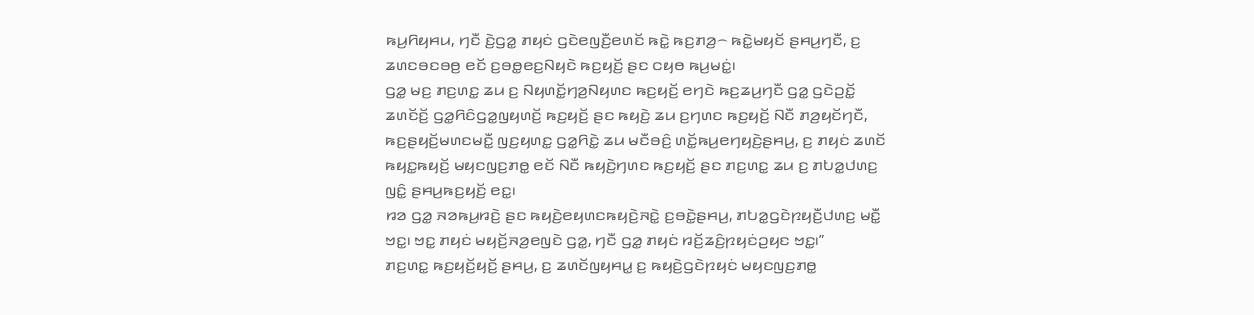ꤒꤣ꤬ꤖꤟꤌꤣ, ꤚꤢꤪ ꤢꤧ꤬ꤞꤤ꤭ ꤊꤟꤢꤦ ꤞꤢꤧꤕꤜꤢꤪ꤬ꤕꤛꤢꤩ ꤒꤢꤧ꤭ ꤒꤢ꤬ꤊꤤ꤬꤮ ꤒꤢꤧ꤭ꤗꤟꤢꤩ ꤔꤌꤣ꤬ꤚꤢꤪ, ꤢ꤬ ꤘꤛꤢꤋꤢꤋꤥ꤬ ꤕꤢꤩ ꤢ꤬ꤋꤥ꤭ꤕꤢ꤬ꤡꤟꤢꤧ ꤒꤢ꤬ꤟꤢꤩ꤬ ꤔꤢ ꤍꤟꤥ ꤒꤣ꤬ꤗꤢꤦ꤭꤯
ꤞꤤ꤭ ꤗꤢ꤬ ꤊꤢ꤬ꤛꤢ꤭ ꤘꤣ ꤢ꤬ ꤡꤟꤛꤢꤩ꤭ꤚꤤ꤬ꤡꤟꤛꤢ ꤒꤢ꤬ꤟꤢꤩ꤬ ꤕꤚꤢꤧ ꤒꤢ꤬ꤘꤣ꤬ꤚꤢꤪ ꤞꤤ꤭ ꤞꤢꤧꤑꤢꤩ꤭ ꤘꤛꤢꤩꤢꤩ꤬ ꤞꤤ꤭ꤖꤢꤨꤞꤤ꤭ꤜꤟꤛꤢꤩ꤬ ꤒꤢ꤬ꤟꤢꤩ꤬ ꤔꤢ ꤒꤟꤢꤧ꤬ ꤘꤣ ꤢ꤬ꤚꤛꤢ ꤒꤢ꤬ꤟꤢꤩ꤬ ꤡꤢꤪ ꤊꤤ꤬ꤟꤢꤩꤚꤢꤪ, ꤒꤢ꤬ꤔꤟꤢꤩ꤬ꤗꤛꤢꤗꤢꤪ꤭ ꤜꤢ꤬ꤟꤛꤢ꤭ ꤞꤤ꤭ꤖꤢꤧ꤭ ꤘꤣ ꤗꤢꤪꤋꤢꤨ꤬ ꤛꤢꤩ꤭ꤒꤣ꤬ꤕꤚꤟꤢꤧ꤬ꤔꤌꤣ꤬, ꤢ꤬ ꤊꤟꤢꤦ ꤘꤛꤢꤩ ꤒꤟꤢ꤭ꤒꤟꤢꤩ꤬ ꤗꤟꤢꤜꤢ꤬ꤊꤥ꤭ ꤕꤢꤩ ꤡꤢꤪ ꤒꤟꤢꤧ꤬ꤚꤛꤢ ꤒꤢ꤬ꤟꤢꤩ꤬ ꤔꤢ ꤊꤢ꤬ꤛꤢ꤭ ꤘꤣ ꤢ꤬ ꤊꤝꤤ꤭ꤓꤛꤢ꤬ ꤜꤢꤨ꤭ ꤔꤌꤣ꤬ꤒꤢ꤬ꤟꤢꤩ꤬ ꤕꤢ꤭꤯
ꤙꤤ ꤞꤤ꤭ ꤏꤤꤒꤣ꤬ꤙꤢꤧ꤬ ꤔꤢ ꤒꤟꤢꤧ꤬ꤕꤟꤛꤢꤒꤟꤢꤧ꤬ꤏꤢꤧ꤭ ꤢ꤬ꤋꤢꤧ꤭ꤔꤌꤣ꤬, ꤊꤝꤤ꤭ꤞꤢꤧꤐꤟꤢꤪ꤬ꤓꤛꤢ꤬ ꤗꤢꤪ꤭ ꤠꤢ꤭꤯ ꤠꤢ꤭ ꤊꤟꤢꤦ ꤗꤟꤢꤩ꤬ꤏꤤ꤬ꤕꤜꤢꤧ ꤞꤤ꤭, ꤚꤢꤪ ꤞꤤ꤭ ꤊꤟꤢꤦ ꤙꤢꤩ꤬ꤘꤢꤨ꤬ꤐꤟꤢꤦꤑꤟꤢ ꤠꤢ꤭꤯”
ꤊꤢ꤬ꤛꤢ꤭ ꤒꤢ꤬ꤟꤢꤩ꤬ꤟꤢꤩ꤬ ꤔꤌꤣ꤬, ꤢ꤬ ꤘꤛꤢꤩꤜꤟꤌꤣ꤭ ꤢ꤬ ꤒꤟꤢꤧ꤬ꤞꤢꤧꤐꤟꤢꤦ ꤗꤟꤢꤜꤢ꤬ꤊꤥ꤭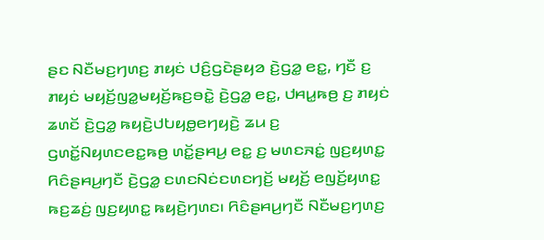ꤔꤢ ꤡꤢꤪꤗꤢ꤬ꤚꤛꤢ꤬ ꤊꤟꤢꤦ ꤓꤢꤨ꤬ꤞꤢꤧꤔꤟꤤ ꤢꤧ꤬ꤞꤤ꤭ ꤕꤢ꤭, ꤚꤢꤪ ꤢ꤬ ꤊꤟꤢꤦ ꤗꤟꤢꤩ꤬ꤜꤤ꤭ꤗꤟꤢꤩ꤬ꤒꤢ꤬ꤋꤢꤧ꤭ ꤢꤧ꤬ꤞꤤ꤭ ꤕꤢ꤭, ꤓꤌꤣ꤭ꤒꤥ꤬ ꤢ꤬ ꤊꤟꤢꤦ ꤘꤛꤢꤩ ꤢꤧ꤬ꤞꤤ꤭ ꤒꤟꤢꤧ꤬ꤓꤝꤟꤥ꤭ꤕꤚꤟꤢꤧ꤬ ꤘꤣ ꤢ꤬ ꤞꤛꤢꤩ꤭ꤡꤟꤛꤢꤕꤢ꤭ꤒꤥ꤬ ꤛꤢꤩ꤭ꤔꤌꤣ꤬ ꤕꤢ꤭ ꤢ꤬ ꤗꤛꤢꤏꤢꤦ꤭ ꤜꤢ꤬ꤟꤛꤢ꤭ ꤖꤢꤨꤔꤌꤣ꤬ꤚꤢꤪ ꤢꤧ꤬ꤞꤤ꤭ ꤢꤛꤢꤡꤢꤦꤢꤛꤢꤚꤢꤩ꤬ ꤗꤟꤢꤩ꤬ ꤕꤜꤢꤩ꤬ꤟꤛꤢ꤭ ꤒꤢ꤬ꤘꤢꤦ꤬ ꤜꤢ꤬ꤟꤛꤢ꤭ ꤒꤟꤢꤧ꤬ꤚꤛꤢ꤯ ꤖꤢꤨꤔꤌꤣ꤬ꤚꤢꤪ ꤡꤢꤪꤗꤢ꤬ꤚꤛꤢ꤬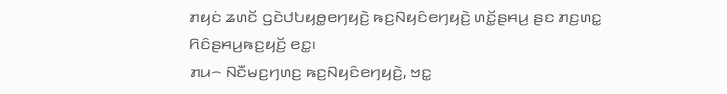ꤊꤟꤢꤦ ꤘꤛꤢꤩ ꤞꤢꤧꤓꤝꤟꤥ꤭ꤕꤚꤟꤢꤧ꤬ ꤒꤢ꤬ꤡꤟꤢꤨꤕꤚꤟꤢꤧ꤬ ꤛꤢꤩ꤭ꤔꤌꤣ꤬ ꤔꤢ ꤊꤢ꤬ꤛꤢ꤭ ꤖꤢꤨꤔꤌꤣ꤬ꤒꤢ꤬ꤟꤢꤩ꤬ ꤕꤢ꤭꤯
ꤊꤣ꤮ ꤡꤢꤪꤗꤢ꤬ꤚꤛꤢ꤬ ꤒꤢ꤬ꤡꤟꤢꤨꤕꤚꤟꤢꤧ꤬, ꤠꤢ꤭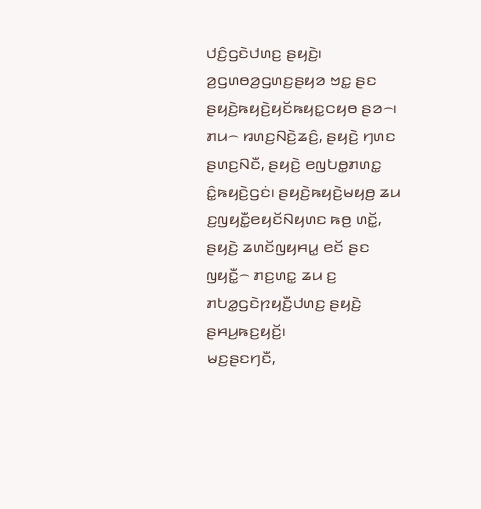ꤓꤢꤨ꤬ꤞꤢꤧꤓꤛꤢ꤬ ꤔꤟꤢꤧ꤬꤯ ꤤ꤬ꤞꤛꤥꤤ꤬ꤞꤛꤢ꤬ꤔꤟꤤ ꤠꤢ꤭ ꤔꤢ ꤔꤟꤢꤧ꤬ꤒꤟꤢꤧ꤬ꤟꤢꤩꤒꤟꤢ꤭ꤍꤟꤥ ꤔꤤ꤮꤯
ꤊꤣ꤮ ꤙꤛꤢ꤬ꤡꤢꤧ꤬ꤘꤢꤨ꤬, ꤔꤟꤢꤧ꤬ ꤚꤛꤢ ꤔꤛꤢ꤬ꤡꤢꤪ, ꤔꤟꤢꤧ꤬ ꤕꤜꤝꤥ꤭ꤊꤛꤢ꤭ ꤢꤨ꤭ꤒꤟꤢꤧ꤬ꤞꤢꤦ꤯ ꤔꤟꤢꤧ꤬ꤒꤟꤢꤧ꤬ꤗꤟꤥ꤬ ꤘꤣ ꤢ꤬ꤜꤟꤢꤪ꤭ꤕꤟꤢꤩꤡꤟꤛꤢ ꤒꤥ꤬ ꤛꤢꤩ꤭, ꤔꤟꤢꤧ꤬ ꤘꤛꤢꤩꤜꤟꤌꤣ꤭ ꤕꤢꤩ ꤔꤢ ꤜꤟꤢꤪ꤭꤮ ꤊꤢ꤬ꤛꤢ꤭ ꤘꤣ ꤢ꤬ ꤊꤝꤤ꤭ꤞꤢꤧꤐꤟꤢꤪ꤬ꤓꤛꤢ꤬ ꤔꤟꤢꤧ꤬ ꤔꤌꤣ꤬ꤒꤢ꤬ꤟꤢꤩ꤬꤯
ꤗꤢ꤬ꤔꤢꤚꤢꤪ,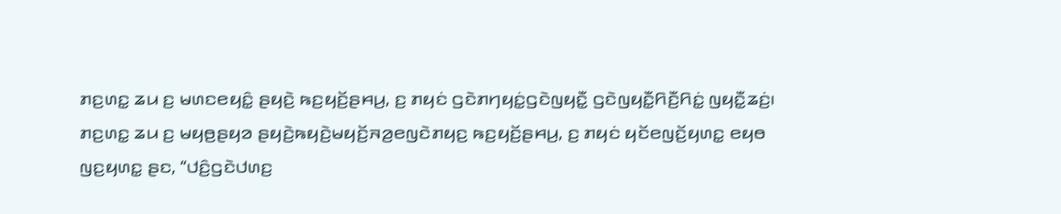ꤊꤢ꤬ꤛꤢ꤭ ꤘꤣ ꤢ꤬ ꤗꤛꤢꤕꤟꤢꤨ꤭ ꤔꤟꤢꤧ꤬ ꤒꤢ꤬ꤟꤢꤩ꤬ꤔꤌꤣ꤬, ꤢ꤬ ꤊꤟꤢꤦ ꤞꤢꤧꤊꤚꤟꤢꤦ꤭ꤞꤢꤧꤜꤟꤢꤪ꤭ ꤞꤢꤧꤜꤟꤢꤪ꤭ꤖꤢꤪ꤬ꤖꤢꤦ꤭ ꤜꤟꤢꤪ꤭ꤘꤢꤦ꤬꤯ ꤊꤢ꤬ꤛꤢ꤭ ꤘꤣ ꤢ꤬ ꤗꤟꤥ꤬ꤔꤟꤤ ꤔꤟꤢꤧ꤬ꤒꤟꤢꤧ꤬ꤗꤟꤢꤩ꤬ꤏꤤ꤬ꤕꤜꤢꤧꤊꤟꤢ꤬ ꤒꤢ꤬ꤟꤢꤩ꤬ꤔꤌꤣ꤬, ꤢ꤬ ꤊꤟꤢꤦ ꤟꤢꤩꤕꤜꤢꤩ꤬ꤟꤛꤢ꤭ ꤕꤟꤥ ꤜꤢ꤬ꤟꤛꤢ꤭ ꤔꤢ, “ꤓꤢꤨ꤬ꤞꤢꤧꤓꤛꤢ꤬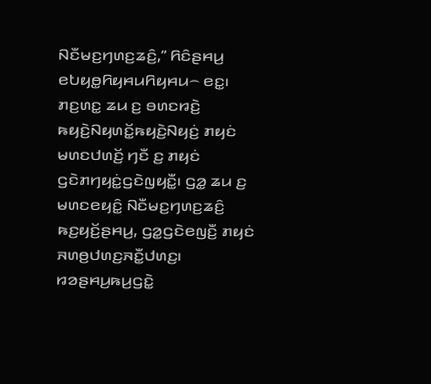ꤡꤢꤪꤗꤢ꤬ꤚꤛꤢ꤬ꤘꤢꤨ꤬,” ꤖꤢꤨꤔꤌꤣ꤬ ꤕꤝꤟꤥ꤭ꤖꤟꤌꤣꤖꤟꤌꤣ꤮ ꤕꤢ꤭꤯
ꤊꤢ꤬ꤛꤢ꤭ ꤘꤣ ꤢ꤬ ꤋꤛꤢꤙꤢꤧ꤬ ꤒꤟꤢꤧ꤬ꤡꤟꤛꤢꤩ꤭ꤒꤟꤢꤧ꤬ꤡꤟꤢꤦ꤬ ꤊꤟꤢꤦ ꤗꤛꤢꤓꤛꤢꤩ꤬ ꤚꤢꤪ ꤢ꤬ ꤊꤟꤢꤦ ꤞꤢꤧꤊꤚꤟꤢꤦ꤭ꤞꤢꤧꤜꤟꤢꤪ꤭꤯ ꤞꤤ꤭ ꤘꤣ ꤢ꤬ ꤗꤛꤢꤕꤟꤢꤨ꤭ ꤡꤢꤪꤗꤢ꤬ꤚꤛꤢ꤬ꤘꤢꤨ꤬ ꤒꤢ꤬ꤟꤢꤩ꤬ꤔꤌꤣ꤬, ꤞꤤ꤭ꤞꤢꤧꤕꤜꤢꤪ꤬ ꤊꤟꤢꤦ ꤏꤛꤥ꤬ꤓꤛꤢ꤬ꤏꤢꤪ꤭ꤓꤛꤢ꤬꤯
ꤙꤤꤔꤌꤣ꤬ꤒꤣ꤬ꤞꤢꤧ꤭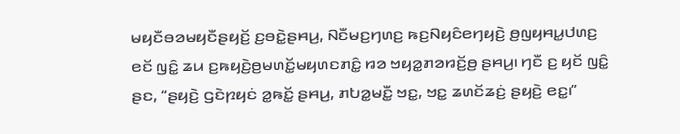ꤗꤟꤢꤪꤋꤤꤗꤟꤢꤪꤔꤟꤢꤩ꤬ ꤢ꤬ꤋꤢꤧ꤭ꤔꤌꤣ꤬, ꤡꤢꤪꤗꤢ꤬ꤚꤛꤢ꤬ ꤒꤢ꤬ꤡꤟꤢꤨꤕꤚꤟꤢꤧ꤬ ꤥ꤬ꤜꤟꤌꤣ꤭ꤓꤛꤢ꤬ ꤕꤢꤩ ꤜꤢꤨ꤭ ꤘꤣ ꤢ꤬ꤒꤟꤢꤧ꤬ꤥ꤬ꤗꤛꤢꤩ꤭ꤗꤟꤛꤢꤊꤢꤨ꤭ ꤙꤤ ꤠꤟꤤ꤭ꤊꤤꤙꤢꤩ꤬ꤥ꤬ ꤔꤌꤣ꤬꤯ ꤚꤢꤪ ꤢ꤬ ꤟꤢꤩ ꤜꤢꤨ꤭ ꤔꤢ, “ꤔꤟꤢꤧ꤬ ꤞꤢꤧꤐꤟꤢꤦ ꤤ꤭ꤒꤢꤩ꤭ ꤔꤌꤣ꤬, ꤊꤝꤤ꤭ꤗꤢꤪ꤭ ꤠꤢ꤭, ꤠꤢ꤭ ꤘꤛꤢꤩꤘꤢꤦ꤬ ꤔꤟꤢꤧ꤬ ꤕꤢ꤭꤯”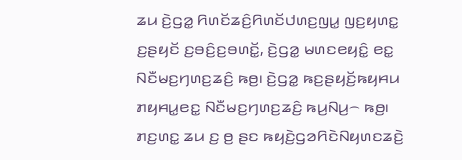ꤘꤣ ꤢꤧ꤬ꤞꤤ꤭ ꤖꤛꤢꤩꤘꤢꤨ꤬ꤖꤛꤢꤩꤓꤛꤢ꤬ꤜꤣ꤭ ꤜꤢ꤬ꤟꤛꤢ꤭ ꤢ꤬ꤔꤟꤢꤩ ꤢ꤬ꤋꤢꤨ꤬ꤢ꤬ꤋꤛꤢꤩ꤭, ꤢꤧ꤬ꤞꤤ꤭ ꤗꤛꤢꤕꤟꤢꤨ꤭ ꤕꤢ꤭ ꤡꤢꤪꤗꤢ꤬ꤚꤛꤢ꤬ꤘꤢꤨ꤬ ꤒꤥ꤬꤯ ꤢꤧ꤬ꤞꤤ꤭ ꤒꤢ꤬ꤔꤟꤢꤩ꤬ꤒꤟꤌꤣ ꤊꤟꤌꤣ꤭ꤕꤢ꤭ ꤡꤢꤪꤗꤢ꤬ꤚꤛꤢ꤬ꤘꤢꤨ꤬ ꤒꤣ꤬ꤡꤣ꤬꤮ ꤒꤥ꤬꤯
ꤊꤢ꤬ꤛꤢ꤭ ꤘꤣ ꤢ꤬ ꤥ꤬ ꤔꤢ ꤒꤟꤢꤧ꤬ꤞꤤꤖꤢꤧꤡꤟꤛꤢꤘꤢꤧ꤬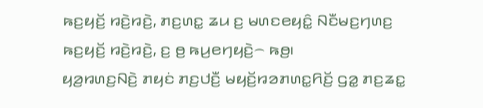ꤒꤢ꤬ꤟꤢꤩ꤬ ꤙꤢꤧ꤬ꤙꤢꤧ꤬, ꤊꤢ꤬ꤛꤢ꤭ ꤘꤣ ꤢ꤬ ꤗꤛꤢꤕꤟꤢꤨ꤭ ꤡꤢꤪꤗꤢ꤬ꤚꤛꤢ꤬ ꤒꤢ꤬ꤟꤢꤩ꤬ ꤙꤢꤧ꤬ꤙꤢꤧ꤬, ꤢ꤬ ꤥ꤬ ꤒꤣ꤬ꤕꤚꤟꤢꤧ꤬꤮ ꤒꤥ꤬꤯
ꤟꤤ꤬ꤙꤛꤢ꤬ꤡꤢꤧ꤬ ꤊꤟꤢꤦ ꤊꤢ꤬ꤓꤢꤪ꤬ ꤗꤟꤢꤩ꤬ꤙꤤꤊꤛꤢ꤭ꤖꤢꤩ꤬ ꤞꤤ꤭ ꤊꤢ꤬ꤘꤢ꤭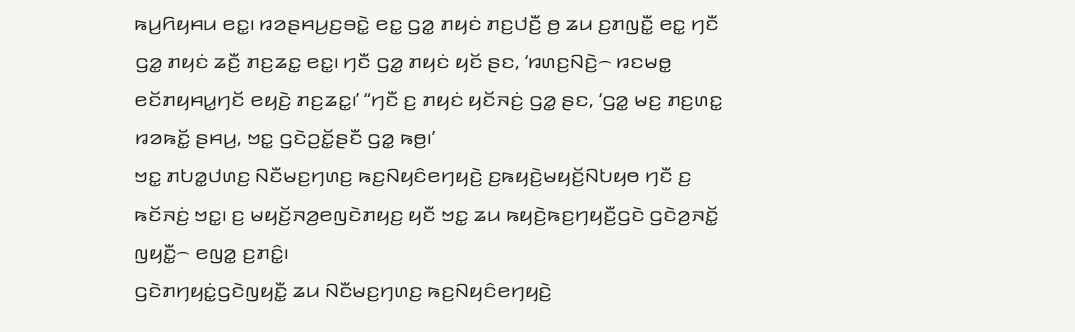ꤒꤣ꤬ꤖꤟꤌꤣ ꤕꤢ꤭꤯ ꤙꤤꤔꤌꤣ꤬ꤢ꤬ꤋꤢꤧ꤭ ꤕꤢ꤭ ꤞꤤ꤭ ꤊꤟꤢꤦ ꤊꤢ꤬ꤓꤢꤪ꤬ ꤥ꤬ ꤘꤣ ꤢ꤬ꤊꤜꤢꤪ꤭ ꤕꤢ꤭ ꤚꤢꤪ ꤞꤤ꤭ ꤊꤟꤢꤦ ꤘꤢꤪ꤬ ꤊꤢ꤬ꤘꤢ꤭ ꤕꤢ꤭꤯ ꤚꤢꤪ ꤞꤤ꤭ ꤊꤟꤢꤦ ꤟꤢꤩ ꤔꤢ, ‘ꤙꤛꤢ꤬ꤡꤢꤧ꤬꤮ ꤙꤢꤗꤥ꤭ ꤕꤢꤩꤊꤟꤌꤣ꤭ꤚꤢꤩ ꤕꤟꤢꤧ꤬ ꤊꤢ꤬ꤘꤢ꤭꤯’ “ꤚꤢꤪ ꤢ꤬ ꤊꤟꤢꤦ ꤟꤢꤩꤏꤢꤦ꤬ ꤞꤤ꤭ ꤔꤢ, ‘ꤞꤤ꤭ ꤗꤢ꤬ ꤊꤢ꤬ꤛꤢ꤭ ꤙꤤꤒꤢꤩ꤭ ꤔꤌꤣ꤬, ꤠꤢ꤭ ꤞꤢꤧꤑꤢꤩ꤭ꤔꤢꤪ ꤞꤤ꤭ ꤒꤥ꤬꤯’
ꤠꤢ꤭ ꤊꤝꤤ꤭ꤓꤛꤢ꤬ ꤡꤢꤪꤗꤢ꤬ꤚꤛꤢ꤬ ꤒꤢ꤬ꤡꤟꤢꤨꤕꤚꤟꤢꤧ꤬ ꤢ꤬ꤒꤟꤢꤧ꤬ꤗꤟꤢꤩ꤬ꤡꤝꤟꤥ ꤚꤢꤪ ꤢ꤬ ꤒꤢꤩꤏꤢꤦ꤬ ꤠꤢ꤭꤯ ꤢ꤬ ꤗꤟꤢꤩ꤬ꤏꤤ꤬ꤕꤜꤢꤧꤊꤟꤢ꤬ ꤟꤢꤪ ꤠꤢ꤭ ꤘꤣ ꤒꤟꤢꤧ꤬ꤒꤢ꤬ꤚꤟꤢꤪ꤬ꤞꤢꤧ ꤞꤢꤧꤤ꤬ꤏꤢꤩ꤭ ꤜꤟꤢꤪ꤭꤮ ꤕꤜꤤ꤭ ꤢ꤬ꤊꤢꤨ꤭꤯
ꤞꤢꤧꤊꤚꤟꤢꤦ꤭ꤞꤢꤧꤜꤟꤢꤪ꤭ ꤘꤣ ꤡꤢꤪꤗꤢ꤬ꤚꤛꤢ꤬ ꤒꤢ꤬ꤡꤟꤢꤨꤕꤚꤟꤢꤧ꤬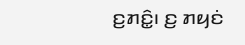ꤢ꤬ꤊꤢꤨ꤭꤯ ꤢ꤬ ꤊꤟꤢꤦ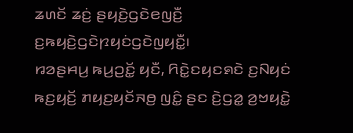ꤘꤛꤢꤩ ꤘꤢꤦ꤬ ꤔꤟꤢꤧ꤬ꤞꤢꤧꤕꤜꤢꤪ꤬ ꤢ꤬ꤒꤟꤢꤧ꤬ꤞꤢꤧꤐꤟꤢꤦꤞꤢꤧꤜꤟꤢꤪ꤭꤯
ꤙꤤꤔꤌꤣ꤬ ꤒꤣ꤬ꤑꤢꤩ꤭ ꤟꤢꤪ, ꤖꤢꤧ꤭ꤢꤟꤢꤎꤢꤧ ꤢ꤬ꤡꤟꤢꤦ ꤒꤢ꤬ꤟꤢꤩ꤬ ꤊꤟꤢ꤬ꤟꤢꤩꤏꤥ꤬ ꤜꤢꤨ꤭ ꤔꤢ ꤢꤧ꤬ꤞꤤ꤭ ꤤ꤬ꤠꤟꤢꤧ꤭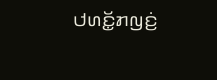ꤓꤛꤢꤩ꤭ꤊꤜꤢꤦ꤬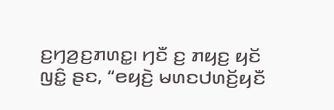ꤢ꤬ꤚꤤ꤬ꤢ꤬ꤊꤛꤢ꤭꤯ ꤚꤢꤪ ꤢ꤬ ꤊꤟꤢ꤬ ꤟꤢꤩ ꤜꤢꤨ꤭ ꤔꤢ, “ꤕꤟꤢꤧ꤬ ꤗꤛꤢꤓꤛꤢꤩ꤬ꤟꤢꤪ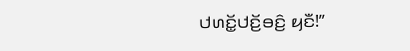ꤓꤛꤢꤩ꤭ꤓꤢꤩ꤬ꤋꤢꤨ꤬ ꤟꤢꤪ!”